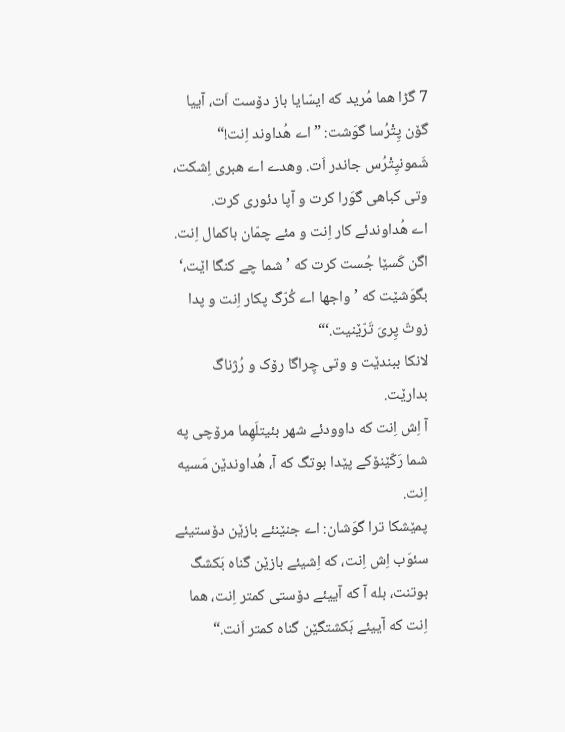7 گڑا هما مُرید که ایسّایا باز دۆست اَت، آییا گۆن پِتْرُسا گوَشت: ”اے هُداوند اِنت!“ شَمونپِتْرُس جاندر اَت. وهدے اے هبری اِشکت، وتی کباهی گوَرا کرت و آپا دئوری کرت.
اے هُداوندئے کار اِنت و مئے چمّان باکمال اِنت.
اگن کَسێا جُست کرت که ’شما چے کنگا اێت،‘ بگوَشێت که ’واجها اے کُرّگ پکار اِنت و پدا زوتّ پِریَ تَرّێنیت.‘“
لانکا ببندێت و وتی چِراگا رۆک و رُژناگ بدارێت.
آ اِش اِنت که داوودئے شهر بئیتلَهِما مرۆچی په شما رَکّێنۆکے پێدا بوتگ که آ، هُداوندێن مَسیه اِنت.
پمێشکا ترا گوَشان: اے جنێنئے بازێن دۆستیئے سئوَب اِش اِنت، که اِشیئے بازێن گناه بَکشگ بوتنت، بله آ که آییئے دۆستی کمتر اِنت، هما اِنت که آییئے بَکشتگێن گناه کمتر اَنت.“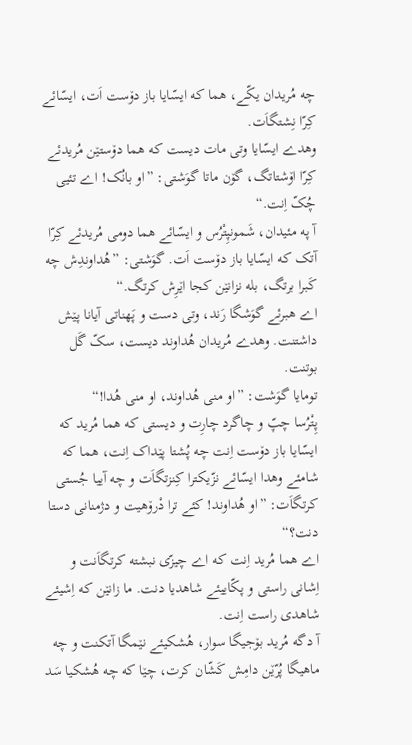چه مُریدان یکّے، هما که ایسّایا باز دۆست اَت، ایسّائے کِرّا نِشتگاَت.
وهدے ایسّایا وتی مات دیست که هما دۆستێن مُریدئے کِرّا اۆشتاتگ، گۆن ماتا گوَشتی: ”او بانُک! اے تئیی چُکّ اِنت.“
آ په مئیدان، شَمونپِتْرُس و ایسّائے هما دومی مُریدئے کِرّا آتک که ایسّایا باز دۆست اَت. گوَشتی: ”هُداوندِش چه کَبرا برتگ، بله نزانێن کجا اێرِش کرتگ.“
اے هبرئے گوَشگا رَند، وتی دست و پَهناتی آیانا پێش داشتنت. وهدے مُریدان هُداوند دیست، سکّ گَل بوتنت.
تومایا گوَشت: ”او منی هُداوند، او منی هُدا!“
پِتْرُسا چپّ و چاگرد چارِت و دیستی که هما مُرید که ایسّایا باز دۆست اِنت چه پُشتا پێداک اِنت، هما که شامئے وهدا ایسّائے نزّیکترا کِنزتگاَت و چه آییا جُستی کرتگاَت: ”او هُداوند! کئے ترا دْرۆهیت و دژمنانی دستا دنت؟“
اے هما مُرید اِنت که اے چیزّی نبشته کرتگاَنت و اِشانی راستی و پکّاییئے شاهدیا دنت. ما زانێن که اِشیئے شاهدی راست اِنت.
آ دگه مُرید بۆجیگا سوار، هُشکیئے نێمگا آتکنت و چه ماهیگا پُرّێن دامِش کَشّان کرت، چێا که چه هُشکیا سَد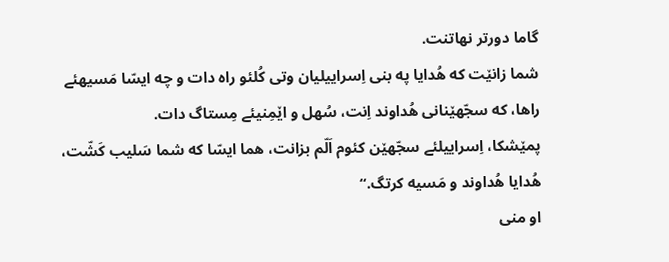گاما دورتر نهاتنت.
شما زانێت که هُدایا په بنی اِسراییلیان وتی کُلئو راه دات و چه ایسّا مَسیهئے راها، که سجّهێنانی هُداوند اِنت، سُهل و اێمِنیئے مِستاگ دات.
پمێشکا، اِسراییلئے سجّهێن کئوم اَلّم بزانت، هما ایسّا که شما سَلیب کَشّت، هُدایا هُداوند و مَسیه کرتگ.“
او منی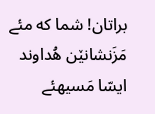براتان! شما که مئے مَزَنشانێن هُداوند ایسّا مَسیهئے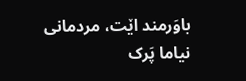باوَرمند اێت، مردمانی نیاما پَرک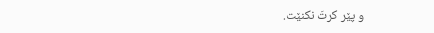و پێر کرتَ نکنێت.